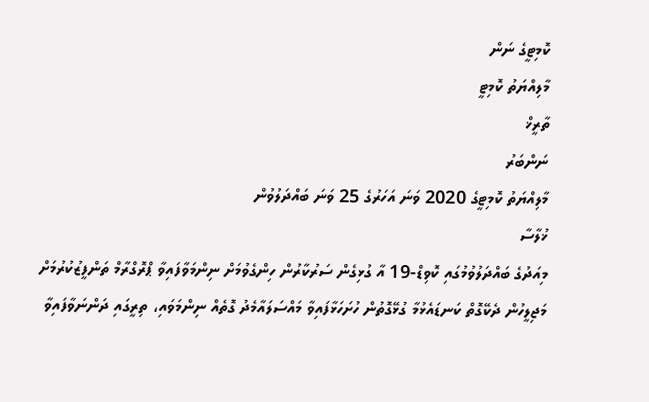ކޮމިޓީގެ ނަން
މާލިއްޔަތު ކޮމިޓީ
ތާރީޚް
ނަންބަރު
މާލިއްޔަތު ކޮމިޓީގެ 2020 ވަނަ އަހަރުގެ 25 ވަނަ ބައްދަލުވުން
ޚުލާސާ
މިއަދުގެ ބައްދަލުވުމުގައި ކޮވިޑް-19 އާ ގުޅިގެން ސަރުކާރުން ހިންގެވުމަށް ނިންމަވާފައިވާ ޕްރޮގްރާމް ތަންފީޒުކުރުމަށް މަޖިލީހުން ދެކޭގޮތް ކަނޑައެޅުމާ ގުޅޭގޮތުން ހުށަހަޅާފައިވާ މައްސަލައާމެދު ގޮތެއް ނިންމަވައި، ތިރީގައި ދަންނަވާފައިވާ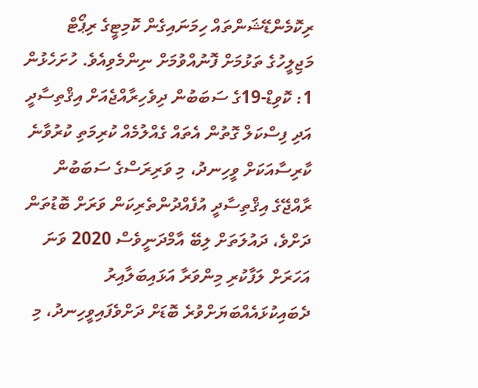ރިކޮމެންޑޭޝަންތައް ހިމަނައިގެން ކޮމިޓީގެ ރިޕޯޓް މަޖިލީހުގެ ތަޅުމަށް ފޮނުއްވުމަށް ނިންމެވިއެވެ. ހުށަހެޅުން 1: ކޮވިޑް-19ގެ ސަބަބުން ދިވެހިރާއްޖެއަށް އިޤްތިސާދީ އަދި ފިސްކަލް ގޮތުން އެތައް ގެއްލުމެއް ކުރިމަތި ކުރުވާނެ ކާރިސާއަކަށް ވީހިނދު، މި ވަރިރަސްގެ ސަބަބުން ރާއްޖޭގެ އިޤްތިސާދީ އުފެއްދުންތެރިކަން ވަރަށް ބޮޑުތަން ދަށްވެ، ދައުލަތަށް ލިބޭ އާމްދަނީވެސް 2020 ވަނަ އަހަރަށް ލަފާކުރި މިންވަރާ އަޅައިބަލާއިރު ދެބައިކުޅައެއްބަޔަށްވުރެ ބޮޑަށް ދަށްވެފައިވީހިނދު، މި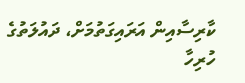ކާރިސާއިން އަރައިގަތުމަށް، ދައުލަތުގެ ހުރިހާ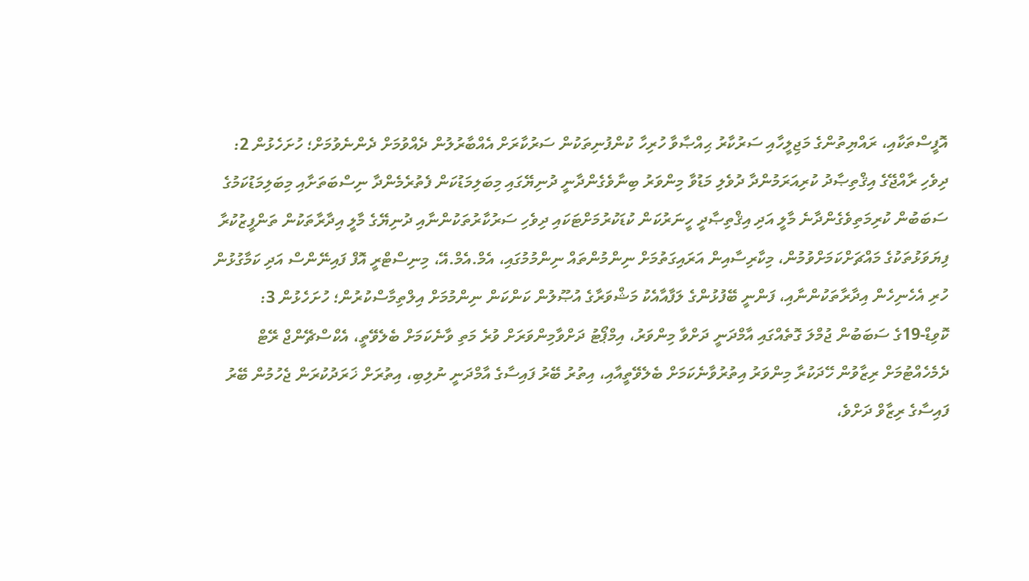އޮފީސްތަކާއި، ރައްޔިތުންގެ މަޖިލީހާއި ސަރުކާރު ޙިއްޞާވާ ހުރިހާ ކުންފުނިތަކުން ސަރުކާރަށް އެއްބާރުލުން ދެއްވުމަށް ދެންނެވުމަށް؛ ހުށަހެޅުން 2: ދިވެހި ރާއްޖޭގެ އިޤްތިޞާދު ކުރިއަރަމުންދާ ދުވެލި މަޑުވާ މިންވަރު ބިނާވެގެންދާނީ ދުނިޔޭގައި މިބަލިމަޑުކަން ފެތުރެމެންދާ ނިސްބަތަށާއި މިބަލިމަޑުކަމުގެ ސަބަބުން ކުރިމަތިވެގެންދާނެ މާލީ އަދި އިޤްތިޞާދީ ހީނަރުކަން ކުޑަކުރުމަށްޓަކައި ދިވެހި ސަރުކާރުތަކުންނާއި ދުނިޔޭގެ މާލީ އިދާރާތަކުން ތަންފީޒުކުރާ ފިޔަވަޅުތަކުގެ މައްޗަށްކަމަށްވުމުން، މިކާރިސާއިން އަރައިގަތުމަށް ނިންމުންތައް ނިންމުމުގައި، އެމް.އެމް.އޭ، މިނިސްޓްރީ އޮފް ފައިނޭންސް އަދި ކަމާގުޅުން ހުރި އެހެނިހެން އިދާރާތަކުންނާއި، ފަންނީ ބޭފުޅުންގެ ލަފާއާއެކު މަޝްވަރާގެ އުޞޫލުން ކަންކަން ނިންމުމަށް އިލްތިމާސްކުރުން؛ ހުށަހެޅުން 3: ކޮވިޑް-19ގެ ސަބަބުން ޖުމްލަ ގޮތެއްގައި އާމްދަނީ ދަށްވާ މިންވަރު، އިމްޕޯޓު ދަށްވާމިންވަރަށް ވުރެ މަތި ވާނެކަމަށް ބެލެވޭތީ، އެކްސްޗޭންޖް ރޭޓް ދެމެހެއްޓުމަށް ރިޒާވުން ހޭދަކުރާ މިންވަރު އިތުރުވާނެކަމަށް ބެލެވޭތީއާއި، އިތުރު ބޭރު ފައިސާގެ އާމްދަނީ ނުލިބި، އިތުރަށް ޚަރަދުކުރަން ޖެހުމުން ބޭރު ފައިސާގެ ރިޒާވް ދަށްވެ،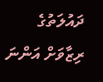ދައުލަތުގެ ރިޒާވަށް އަންނަ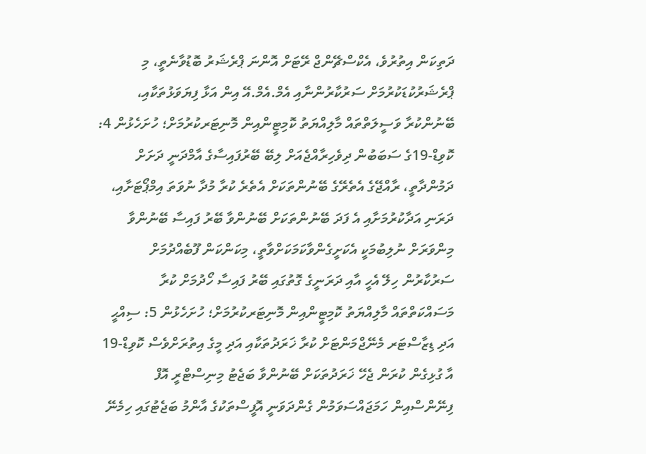ދަތިކަން އިތުރުވެ، އެކްސްޗޭންޖް ރޭޓަށް އޮންނަ ޕްރެޝަރު ބޮޑުވާނެތީ، މި ޕްރެޝަރުކުޑަކުރުމަށް ސަރުކާރުންނާއި އެމް.އެމް.އޭ އިން އަޅާ ފިޔަވަޅުތަކާއި، ބޭނުންކުރާ ވަސީލަތްތައް މާލިއްޔަތު ކޮމިޓީންއިން މޮނިޓަރކުރުމަށް؛ ހުށަހެޅުން 4: ކޮވިޑް-19ގެ ސަބަބުން ދިވެހިރާއްޖެއަށް ލިބޭ ބޭރުފައިސާގެ އާމްދަނީ ދަށަށް ދަމުންދާތީ، ރާއްޖޭގެ އެތެރޭގެ ބޭނުންތަކަށް އެތެރެ ކުރާ މުދާ ނުވަތަ އިމްޕޯޓަށާއި، ދަރަނި އަދާކުރުމަށާއި އެ ފަދަ ބޭނުންތަކަށް ބޭނުންވާ ބޭރު ފައިސާ ބޭނުންވާ މިންވަރަށް ނުލިބުމަކީ އެކަށީގެންވާކަމަކަށްވާތީ، މިކަންކަން ފޫބެއްދުމަށް ސަރުކާރުން ހިލޭ އެހީ އާއި ދަރަނީގެ ގޮތުގައި ބޭރު ފައިސާ ހޯދުމަށް ކުރާ މަސައްކަތްތައް މާލިއްޔަތު ކޮމިޓީންއިން މޮނިޓަރކުރުމަށް؛ ހުށަހެޅުން 5: ސިއްޙީ އަދި ޑިޒާސްޓަރ މެނޭޖްމަންޓަށް ކުރާ ޚަރަދުތަކާއި އަދި މީގެ އިތުރަށްވެސް ކޮވިޑް-19 އާ ގުޅިގެން ކުރަން ޖެހޭ ޚަރަދުތަކަށް ބޭނުންވާ ބަޖެޓު މިނިސްޓްރީ އޮފް ފިނޭންސްއިން ހަމަޖައްސަވަމުން ގެންދަވަނީ އޮފީސްތަކުގެ އާންމު ބަޖެޓުގައި ހިމެނޭ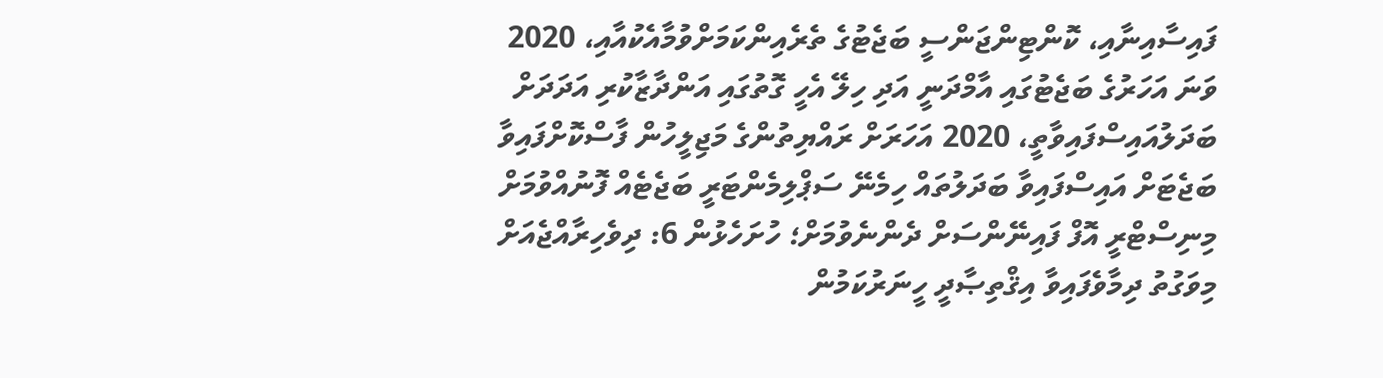ފައިސާއިނާއި، ކޮންޓިންޖަންސީ ބަޖެޓުގެ ތެރެއިންކަމަށްވުމާއެކުއާއި، 2020 ވަނަ އަހަރުގެ ބަޖެޓުގައި އާމްދަނީ އަދި ހިލޭ އެހީ ގޮތުގައި އަންދާޒާކުރި އަދަދަށް ބަދަލުއައިސްފައިވާތީ، 2020 އަހަރަށް ރައްޔިތުންގެ މަޖިލީހުން ފާސްކޮށްފައިވާ ބަޖެޓަށް އައިސްފައިވާ ބަދަލުތައް ހިމެނޭ ސަޕްލިމެންޓަރީ ބަޖެޓެއް ފޮނުއްވުމަށް މިނިސްޓްރީ އޮފް ފައިނޭންސަށް ދެންނެވުމަށް؛ ހުށަހެޅުން 6: ދިވެހިރާއްޖެއަށް މިވަގުތު ދިމާވެފައިވާ އިޤްތިޞާދީ ހީނަރުކަމުން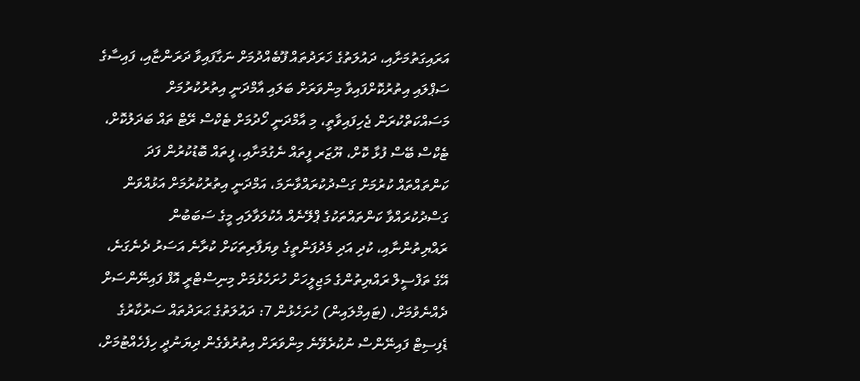އަރައިގަތުމަށާއި، ދައުލަތުގެ ޚަރަދުތައް ފޫބެއްދުމަށް ނަގާފައިވާ ދަރަންޏާއި، ފައިސާގެ ސަޕްލައި އިތުރުކޮށްފައިވާ މިންވަރަށް ބަލައި އާމްދަނީ އިތުރުކުރުމަށް މަސައްކަތްކުރަން ޖެހިފައިވާތީ، މި އާމްދަނީ ހޯދުމަށް ޓެކްސް ރޭޓް ތައް ބަދަލުކޮށް، ޓެކްސް ބޭސް ފުޅާ ކޮށް، ޔޫޒަރ ފީތައް ނެގުމަށާއި، ފީތައް ބޮޑުކުރުން ފަދަ ކަންތައްތައް ކުރުމަށް ގަސްދުކުރައްވާނަމަ، އަމްދަނީ އިތުރުކުރުމަށް އަޅުއްވަން ގަސްދުކުރައްވާ ކަންތައްތަކުގެ ޕްލޭނެއް އެކުލަވާލައި މީގެ ސަބަބުން ރައްޔިތުންނާއި، ކުދި އަދި މެދުފަންތީގެ ވިޔަފާރިތަކަށް ކުރާނެ އަސަރު ދެނެގަނެ، އޭގެ ތަފްސީލް ރައްޔިތުންގެ މަޖިލީހަށް ހުށަހެޅުމަށް މިނިސްޓްރީ އޮފް ފައިނޭންސަށް ދެއްނެވުމަށް، (ޓައިމްލައިން) ހުށަހެޅުން 7: ދައުލަތުގެ ޙަރަދުތައް ސަރުކާރުގެ ޑެފިސިޓް ފައިނޭންސް ނުކުރެވޭނެ މިންވަރަށް އިތުރުވެގެން ދިޔަނުދީ ހިފެހެއްޓުމަށް،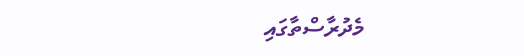މެދުރާސްތާގައި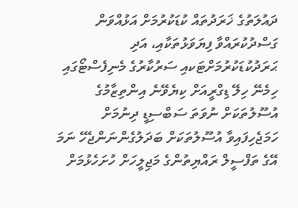ދައުލަތުގެ ޚަރަދުތައް ކުޑަކުރުމަށް އަޅުއްވަން ގަސްދުކުރައްވާ ފިޔަވަޅުތަކާއި، އަދި ޙަރަދުކުޑަކުރުމަށްޓަކއި ސަރުކާރުގެ މެނިފެސްޓޯގައި ހިމެނޭ ހިލޭ ޑިގްރީއަށް ކިޔެވޭނެ އިންތިޒާމުގެ އުސޫލުތަކަށް ނުވަތަ ސަބްސިޑީ ދިނުމަށް ހަމަޖެހިފައިވާ އުސޫލުތަކަށް ބަދަލުގެންނަންޖެހޭ ނަމަ އޭގެ ތަފްސީލް ރައްޔިތުންގެ މަޖިލީހަށް ހުށަހެޅުމަށް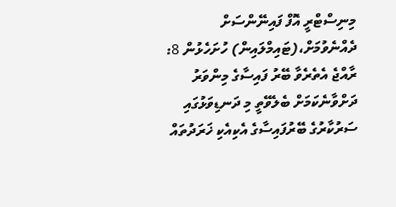މިނިސްޓްރީ އޮފް ފައިނޭންސަށް ދެއްނެވުމަށް،(ޓައިމްލައިން) ހުށަހެޅުން 8: ރާއްޖެ އެތެރެވާ ބޭރު ފައިސާގެ މިންވަރު ދަށްވާނެކަމަށް ބެލެވޭތީ މި ދަނޑިވަޅުގައި ސަރުކާރުގެ ބޭރުފައިސާގެ އެކިއެކި ޚަރަދުތައް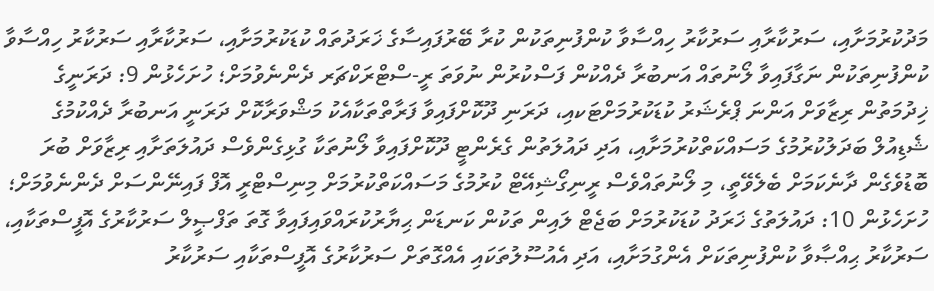މަދުކުރުމަށާއި، ސަރުކާރާއި ސަރުކާރު ހިއްސާވާ ކުންފުނިތަކުން ކުރާ ބޭރުފައިސާގެ ޚަރަދުތައް ކުޑަކުރުމަށާއި، ސަރުކާރާއި ސަރުކާރު ހިއްސާވާ ކުންފުނިތަކުން ނަގާފައިވާ ލޯނުތައް އަނބުރާ ދެއްކުން ފަސްކުރުން ނުވަތަ ރީ-ސްޓްރަކްޗަރ ދެންނެވުމަށް؛ ހުށަހެޅުން 9: ދަރަނީގެ ޚިދުމަތުން ރިޒާވަށް އަންނަ ޕްރެޝަރު ކުޑަކުރުމަށްޓަކއި، ދަރަނި ދޫކޮށްފައިވާ ފަރާތްތަކާއެކު މަޝްވަރާކޮށް ދަރަނީ އަނބުރާ ދެއްކުމުގެ ޝެޑިއުލް ބަދަލުކުރުމުގެ މަސައްކަތްކުރުމަށާއި، އަދި ދައުލަތުން ގެރެންޓީ ދޫކޮށްފައިވާ ލޯނުތަކާ ގުޅިގެންވެސް ދައުލަތަށާއި ރިޒާވަށް ބުރަ ބޮޑުވެގެން ދާނެކަމަށް ބެލެވޭތީ، މި ލޯނުތައްވެސް ރީނިގޯޝިއޭޓް ކުރުމުގެ މަސައްކަތްކުރުމަށް މިނިސްޓްރީ އޮފް ފައިނޭންސަށް ދެންނެވުމަށް؛ ހުށަހެޅުން 10: ދައުލަތުގެ ޚަރަދު ކުޑަކުރުމަށް ބަޖެޓް ލައިން ތަކުން ކަނޑަން ޙިޔާރުކުރައްވައިފައިވާ ގޮތަ ތަފްޞީލް ސަރުކާރުގެ އޮފީސްތަކާއި، ސަރުކާރު ޙިއްޞާވާ ކުންފުނިތަކަށް އެންގުމަށާއި، އަދި އެއުސޫލުތަކައި އެއްގޮތަށް ސަރުކާރުގެ އޮފީސްތަކާއި ސަރުކާރު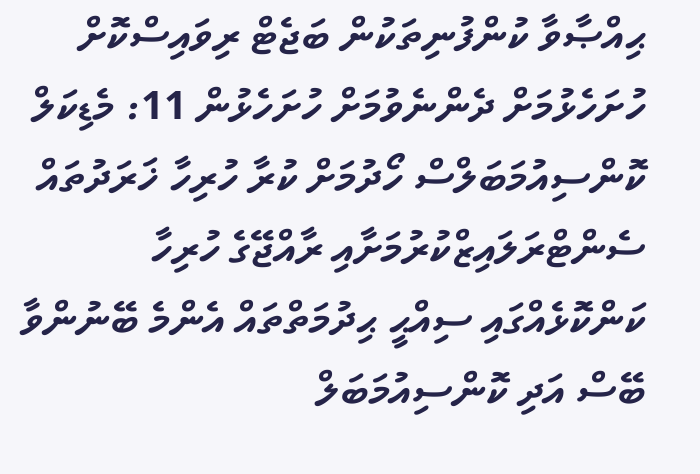ޙިއްޞާވާ ކުންފުނިތަކުން ބަޖެޓް ރިވައިސްކޮށް ހުށަހެޅުމަށް ދެންނެވުމަށް ހުށަހެޅުން 11: މެޑިކަލް ކޮންސިއުމަބަލްސް ހޯދުމަށް ކުރާ ހުރިހާ ޚަރަދުތައް ސެންޓްރަލައިޒްކުރުމަށާއި ރާއްޖޭގެ ހުރިހާ ކަންކޮޅެއްގައި ސިއްޙީ ޙިދުމަތްތައް އެންމެ ބޭނުންވާ ބޭސް އަދި ކޮންސިއުމަބަލް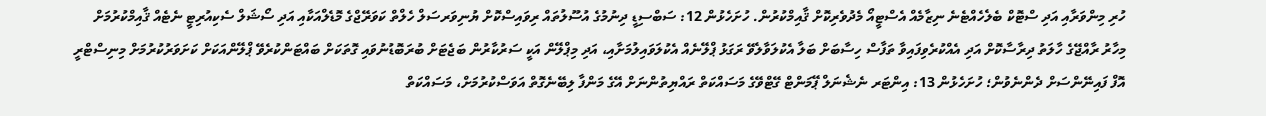ހުރި މިންވަރާއި އަދި ސްޓޮކް ބެލެހެއްޓެނެ ނިޒާމެއް އެސްޓީއޯ މެދުވެރިކޮށް ޤާއިމްކުރުން. ހުށަހެޅުން 12: ސަބްސިޑީ ދިނުމުގެ އުސޫލުތައް ރިވައިސްކޮށް ޔުނިވަރސަލް ހެލްތް ކަވަރޭޖްގެ މޮޑެލްއަކާއި އަދި ސޯޝަލް ސެކިއުރިޓީ ނެޓެއް ޤާއިމްކުރުމަށް މިހާރު ރާއްޖޭގެ ހާލަތު ދިރާސާކޮށް އަދި އެއްކުރެވިފައިވާ ތަފާސް ހިސާބަށް ބަލާ އެކުލަވާލެވޭ ރަގަޅު ޕްލޭނެއް އެކުލަވައިލުމަށާއި، އަދި މިޕްލޭން އަކީ ސަރުކާރުން ބަޖެޓަށް ބުރަބޮޑުނުވައި ގޮތަކަށް ބައްޓަންކުރެވޭ ޕްލޭންއަކަށް ކަށަވަރުކުރުމަށް މިނިސްޓްރީ އޮފް ފައިނޭންސަށް ދެންނެވުން؛ ހުށަހެޅުން 13: އިންޓަރ ނެޝެނަލް ޕޭމަންޓް ގޭޓްވޭގެ މަސައްކަތް ރައްޔިތުންނަށް އޭގެ މަންފާ ލިބޭނެގޮތް އަވަސްކުރުމަށް، މަސައްކަތް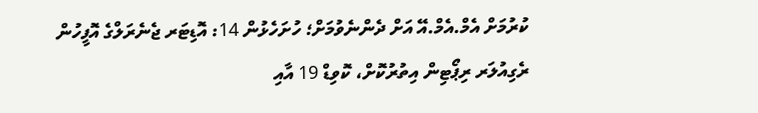ކުރުމަށް އެމް.އެމް.އޭ އަށް ދެންނެވުމަށް؛ ހުށަހެޅުން 14: އޮޑިޓަރ ޖެނެރަލްގެ އޮފީހުން ރެގިއުލަރ ރިޕޯޓިން އިތުރުކޮށް، ކޮވިޑް 19 އާއި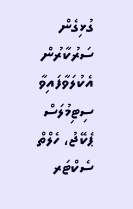ގުޅިގެން ސަރުކާރުން އެކުލަވާފައިވާ ސިޓިމުލަސް ޕެކޭޖު، ހެލްތް ސެކްޓަރ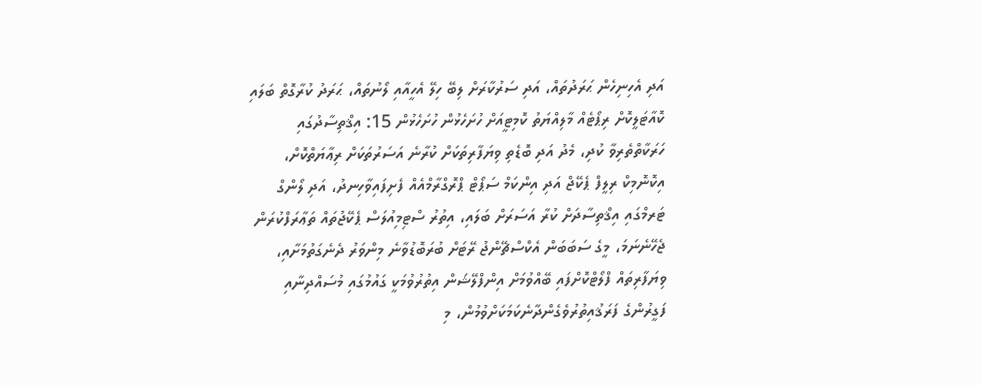އަދި އެހިނިހެން ޙަރަދުތައް، އަދި ސަރުކާރަށް ލިބޭ ހިލޭ އެހީއާއި ލޯނުތައް، ޙަރަދު ކުރާގޮތް ބަލައި ކޮއާޓަލީކޮށް ރިޕޯޓެއް މާލިއްޔަތު ކޮމިޓީއަށް ހުށަހެޅުން ހުށަހެޅުން 15: އިޤްތިސާދުގައި ހަރަކާތްތެރިވާ ކުދި، މެދު އަދި ބޮޑެތި ވިޔަފާރިތަކަށް ކުރާނެ އަސަރުތަކަށް ރިޢާޔަތްކޮށް، އިކޮނޮމިކް ރިލީފް ޕެކޭޖް އަދި އިންކަމް ސަޕޯޓް ޕްރޮގްރާމްއެއް ފެށިފައިވާހިނދު، އަދި ލޯންގް ޓަރމްގައި އިޤްތިސާދަށް ކުރާ އަސަރަށް ބަލައި، އިތުރު ސްޓިމިއުލަސް ޕެކޭޖުތައް ތަޢާރަފްކުރަން ޖެހޭނެނަމަ، މީގެ ސަބަބަން އެކްސްޗޭންޖު ރޭޓަށް ބުރަބޮޑުވާނެ މިންވަރު ދެނެގަތުމަށާއި، ވިޔަފާރިތައް ފްލޯޓްކޮށްފައި ބޭއްވުމަށް އިންފްލޭޝަން އިތުރުވުމަކީ ގައުމުގައި މުސައްދިނާއި ފަގީރުންގެ ފަރަޤުއިތުރުވެގެންދާނެކަމަކަށްވުމުން، މި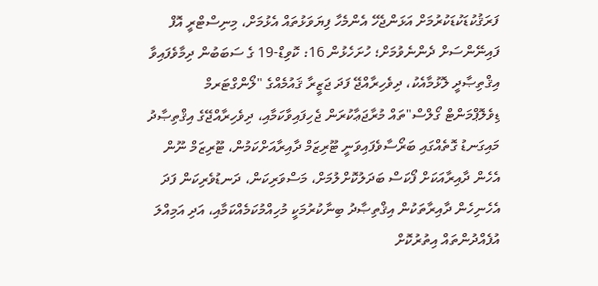ފަރަޤުކުޑަކުޑަކުރުމަށް އަޅަންޖެހޭ އެންމެހާ ފިޔަވަޅުތައް އެޅުމަށް، މިނިސްޓްރީ އޮފް ފައިނޭންސަށް ދެންނެވުމަށް؛ ހުށަހެޅުން 16: ކޮވިޑް-19 ގެ ސަބަބުން ދިމާވެފައިވާ އިޤްތިޞާދީ ލޮޅުމާއެކު، ދިވެހިރާއްޖޭ ފަދަ ޖަޒީރާ ޤައުމެއްގެ "ލޯންގްޓަރމް ޑިވެލޮޕްމަންޓް ގޯލްސް"ތައް މުރާޖަޢާކުރަން ޖެހިފައިވާކަމާއި، ދިވެހިރާއްޖޭގެ އިޤްތިޞާދު މައިގަނޑު ގޮތެއްގައި ބަރޯސާވެފައިވަނީ ޓޫރިޒަމް ދާއިރާއަށްކަމުން، ޓޫރިޒަމް ނޫން އެހެން ދާއިރާއަކަށް ފޯކަސް ބަދަލުކޮށްލުމަށް، މަސްވަރިކަން، ދަނޑުވެރިކަން ފަދަ އެހެނިހެން ދާއިރާތަކުން އިޤްތިޞާދު ބިނާކުރުމަކީ މުހިއްމުކަމެއްކަމާއި، އަދި އަމިއްލަ އުފެއްދުންތައް އިތުރުކޮށް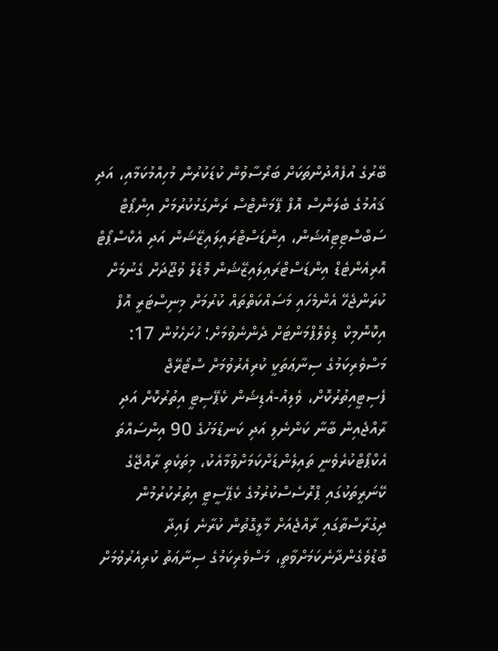ބޭރުގެ އުފެއްދުންތަކަށް ބަރޯސާވުން ކުޑަކުރުން މުހިއްމުކަމާއި، އަދި ޤައުމުގެ ބެލަންސް އޮފް ޕޭމަންޓްސް ރަންގަޅުކުރުމަށް އިންޕޯޓް ސަބްސްޓިޓިއުޝަން، އިންޑަސްޓްރައިލައިޒޭޝަން އަދި އެކްސްޕޯޓް އޮރިއެންޓެޑް އިންޑަސްޓްރައިލައިޒޭޝަން މޮޑެލް ވުޖޫދަށް ގެނުމަށް ކުރަންޖެހޭ އެންމެހައި މަސައްކަތްތައް ކުރުމަށް މިނިސްޓަރީ އޮފް އިކޮނޮމިކް ޑިވެލޮޕްމަންޓަށް ދެންނެވުމަށް؛ ހުށަހެޅުން 17: މަސްވެރިކަމުގެ ސިނާޢަތަކީ ކުރިއެރުވުމަށް ސްޓޯރޭޖް ފެސިޓީއިތުރުކޮށް، ވެލިއު-އެޑިޝަން ކެޕޭސިޓީ އިތުރުކޮށް އަދި ރާއްޖެއިން ބާނާ ކަންނެލި އަދި ކަނޑުމަހުގެ 90 އިންސައްތަ އެކްޕޯޓްކުރެވެނީ ތައިލެންޑަށްކަމަށްވުމާއެކު، މިތަކެތި ރާއްޖޭގެ ކޭނަރީތަކުގައި ޕްރޮސެސްކުރުމުގެ ކެޕޭސީޓީ އިތުރުކުރުމުން ދިގުރާސްތާގައި ރާއްޖެއަށް މާލީގޮތުން ކުރާނެ ފައިދާ ބޮޑުވެގެންދާނެކަމަށްވާތީ، މަސްވެރިކަމުގެ ސިނާޢަތު ކުރިއެރުވުމަށް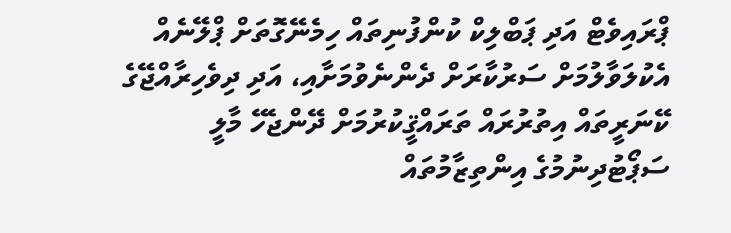ޕްރައިވެޓް އަދި ޕަބްލިކް ކުންފުނިތައް ހިމެނޭގޮތަށް ޕްލޭނެއް އެކުލަވާލުމަށް ސަރުކާރަށް ދެންނެވުމަށާއި، އަދި ދިވެހިރާއްޖޭގެ ކޭނަރީތައް އިތުރުރައް ތަރައްޤީކުރުމަށް ދޭންޖެހޭ މާލީ ސަޕޯޓުދިނުމުގެ އިންތިޒާމުތައް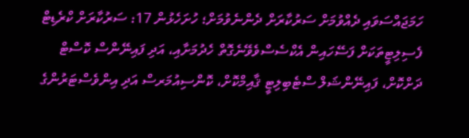ހަމަޖައްސަވައި ދެއްވުމަށް ސަރުކާރަށް ދެންނެވުމަށް؛ ހުށަހެޅުން 17: ސަރުކާރަށް ކްރެޑިޓް ފެސިލިޓީތަކަށް ފަސޭހައިން އެކްސެސްވެވޭނެގޮތް ހެދުމަށާއި، އަދި ފައިނޭންސް ކޮސްޓް ދަށްކޮށް، ފައިނޭންޝަލް ސްޓެބިލިޓީ ޤާއިމްކޮށް، ކޮންސިއުމަރސް އަދި އިންވެސްޓަރުންގެ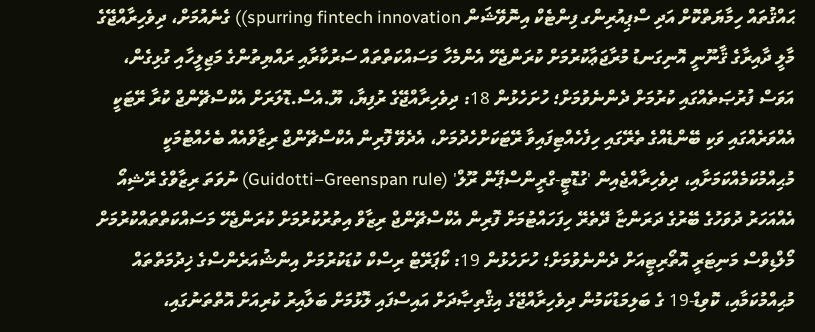ޙައްޤުތައް ހިމާޔަތްކޮށް އަދި ސްޕިއުރިންގ ފިންޓެކް އިނޮވޭޝަން spurring fintech innovation)) ގެނެއުމަށް، ދިވެހިރާއްޖޭގެ މާލީ ދާއިރާގެ ޤާނޫނީ އޮނިގަނޑު މުރާޖަޢާކުރުމަށް ކުރަންޖެހޭ އެންމެހާ މަސައްކަތްތައް ސަރުކާރާއި ރައްޔިތުންގެ މަޖިލީހާއި ގުޅިގެން، އަވަސް ފުރުޞަތެއްގައި ކުރުމަށް ދެންނެވުމަށް؛ ހުށަހެޅުން 18: ދިވެހިރާއްޖޭގެ ރުފިޔާ، ޔޫ.އެސް.ޑޮލަރަށް އެކްސްޗޭންޖް ކުރާ ރޭޓަކީ އެއްވަރެއްގައި ވަކި ބޭންޑެއްގެ ތެރޭގައި ހިފެހެއްޓިފައިވާ ރޭޓަކަށްހެދުމަށް، އެދެވޭ ފޮރިން އެކްސްޗޭންޖް ރިޒާވްއެއް ބެހެއްޓުމަކީ މުޙިއްމުކަމެއްކަމަށާއި، ދިވެހިރާއްޖެއިން 'ގުޑޮޓީ-ގްރީންސްޕޭން ރޫލް' (Guidotti–Greenspan rule) ނުވަތަ ރިޒާވްގެ ރޭޝިއޯ އެއްއަހަރު ދުވަހުގެ ބޭރުގެ ދަރަންޏާ ދޭތެރޭ ހިފަހައްޓުމަށް ފޮރިން އެކްސްޗޭންޖް ރިޒާވް އިތުރުކުރުމަށް ކުރަންޖެހޭ މަސައްކަތްތައްކުރުމަށް މޯލްޑިވްސް މަނިޓަރީ އޮތޯރިޓީއަށް ދެންނެވުމަށް؛ ހުށަހެޅުން 19: ކޯޕަރޭޓް ރިސްކް ކުޑަކުރުމަށް އިންޝުއަރެންސްގެ ޚިދުމަތްތައް މުޙިއްމުކަމާއި، ކޮވިޑް-19 ގެ ބަލިމަޑުކަމުން ދިވެހިރާއްޖޭގެ އިޤްތިޞާދަށް އައިސްފައި ލޮޅުމަށް ބަލާއިރު ކުރިއަށް އޮތްތަނުގައި،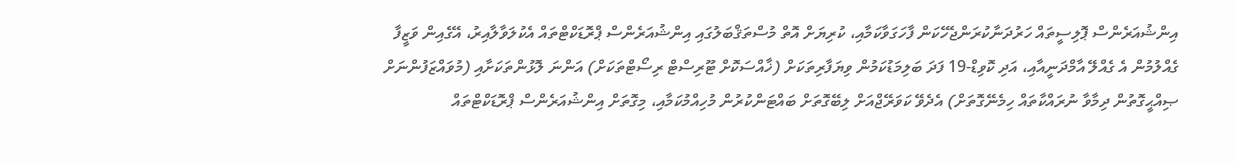އިންޝުއަރެންސް ޕޮލިސީތައް ހަރުދަނާކުރަންޖެހޭކަން ފާހަގަވާކަމާއި، ކުރިޔަށް އޮތް މުސްތަޤްބަލުގައި އިންޝުއަރެންސް ޕްރޮޑަކްޓްތައް އެކުލަވާލާއިރު، އޭގެއިން ވަޒީފާ ގެއްލުމުން އެ ގެއްލޭ އާމްދަނީއާއި، އަދި ކޮވިޑް-19 ފަދަ ބަލިމަޑުކަމުން ވިޔަފާރިތަކަށް (ޚާއްސަކޮށް ޓޫރިސްޓް ރިސޯޓްތަކަށް) އަންނަ ލޮޅުންތަކަށާއި (މުވައްޒަފުންނަށް ޞިއްޙީގޮތުން ދިމާވާ ނުރައްކާތައް ހިމެނޭގޮތަށް) އެދެވޭ ކަވަރޭޖްއަށް ލިބޭގޮތަށް ބައްޓަންކުރުން މުހިއްމުކަމާއި، މިގޮތަށް އިންޝުއަރެންސް ޕްރޮޑަކްޓްތައް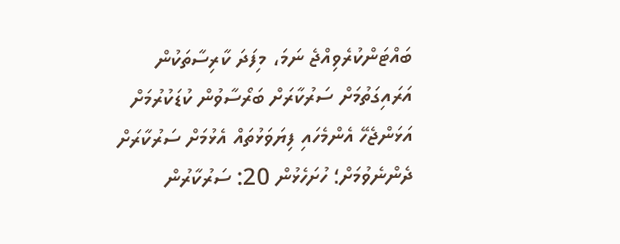ބައްޓަންކުރެވިއްޖެ ނަމަ، މިފަދަ ކާރިސާތަކުން އަރައިގަތުމަށް ސަރުކާރަށް ބަރޯސާވުން ކުޑަކުރުމަށް އަޅަންޖެހޭ އެންމެހައި ފިޔަވަޅުތައް އެޅުމަށް ސަރުކާރަށް ދެންނެވުމަށް؛ ހުށަހެޅުން 20: ސަރުކާރުން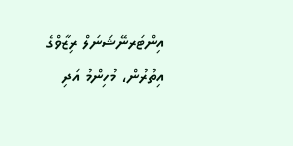އިންޓަރނޭޝަނަލް ރިޒާވްގެ އިތުރުން، މުހިންމު އަދި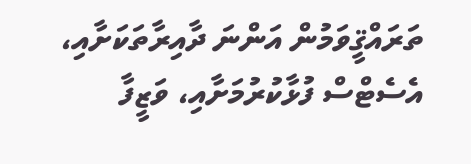ތަރައްޤީވަމުން އަންނަ ދާއިރާތަކަށާއި، އެސެޓްސް ފުޅާކުރުމަށާއި، ވަޒީފާ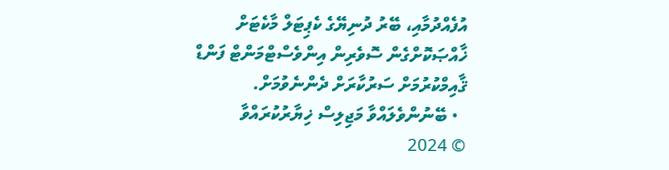އުފެއްދުމާއި، ބޭރު ދުނިޔޭގެ ކެޕިޓަލް މާކެޓަށް ޚާއްޞަކޮށްގެން ސޮވެރިން އިންވެސްޓްމަންޓް ފަންޑް ޤާއިމްކުރުމަށް ސަރުކާރަށް ދެންނެވުމަށް.
  • ބޭނުންވެލައްވާ މަޖިލިސް ޚިޔާރުކުރައްވާ
© 2024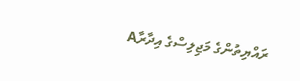ރައްޔިތުންގެ މަޖިލިސްގެ އިދާރާA